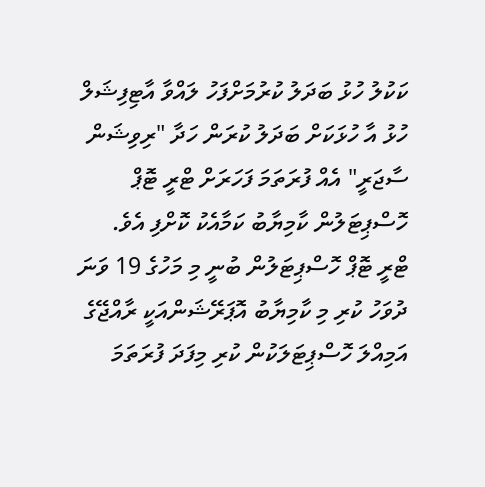ކަކުލު ހުޅު ބަދަލު ކުރުމަށްފަހު ލައްވާ އާޓިފިޝަލް ހުޅު އާ ހުޅަކަށް ބަދަލު ކުރަން ހަދާ "ރިވިޝަން ސާޖަރީ" އެއް ފުރަތަމަ ފަހަރަށް ޓްރީ ޓޮޕް ހޮސްޕިޓަލުން ކާމިޔާބު ކަމާއެކު ކޮށްފި އެވެ.
ޓްރީ ޓޮޕް ހޮސްޕިޓަލުން ބުނީ މި މަހުގެ 19 ވަނަ ދުވަހު ކުރި މި ކާމިޔާބު އޮޕަރޭޝަންއަކީ ރާއްޖޭގެ އަމިއްލަ ހޮސްޕިޓަލަކުން ކުރި މިފަދަ ފުރަތަމަ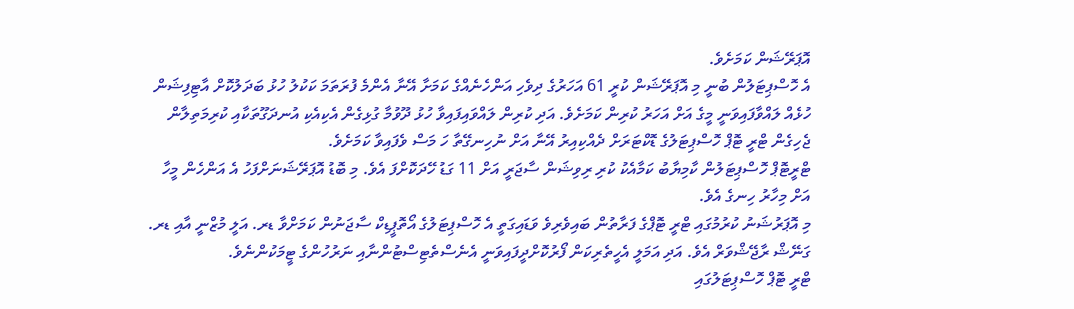އޮޕަރޭޝަން ކަމަށެވެ.
އެ ހޮސްޕިޓަލުން ބުނީ މި އޮޕަރޭޝަން ކުރީ 61 އަހަރުގެ ދިވެހި އަންހެނެއްގެ ކަމަށާ އޭނާ އެންމެ ފުރަތަމަ ކަކުލު ހުޅު ބަދަލުކޮށް އާޓިފިޝަން ހުޅެއް ލައްވާފައިވަނީ މީގެ އަށް އަހަރު ކުރިން ކަމަށެވެ. އަދި ކުރިން ލައްވައިފައިވާ ހުޅު ދޫވުމާ ގުޅިގެން އެކިއެކި އުނދަގޫތަކާއި ކުރިމަތިލާން ޖެހިގެން ޓްރީ ޓޮޕް ހޮސްޕިޓަލުގެ ޑޮކްޓަރަށް ދެއްކިއިރު އޭނާ އަށް ނުހިނގޭތާ ހަ މަސް ވެފައިވާ ކަމަށެވެ.
ޓްރީޓޮޕް ހޮސްޕިޓަލުން ކާމިޔާބު ކަމާއެކު ކުރި ރިވިޝަން ސާޖަރީ އަށް 11 ގަޑު ހޭދަކޮށްފަ އެވެ. މި ބޮޑު އޮޕަރޭޝަނަށްފަހު އެ އަންހެން މީހާ އަށް މިހާރު ހިނގެ އެވެ.
މި އޮޕަރުޝަނު ކުރުމުގައި ޓްރީ ޓޮޕްގެ ފަރާތުން ބައިވެރިވެ ވަޑައިގަތީ އެ ހޮސްޕިޓަލުގެ އޯތޮޕީޑިކް ސާޖަނުން ކަމަށްވާ ޑރ. އަލީ މުޒްނީ އާއި ޑރ. ގަނޭޝް ރާޖޭޝްވަރް އެވެ. އަދި އަމަލީ އެހީތެރިކަން ފޯރުކޮށްދީފައިވަނީ އެނެސްތެޓިސްޓުންނާއި ނަރުހުންގެ ޓީމަކުންނެވެ.
ޓްރީ ޓޮޕް ހޮސްޕިޓަލުގައި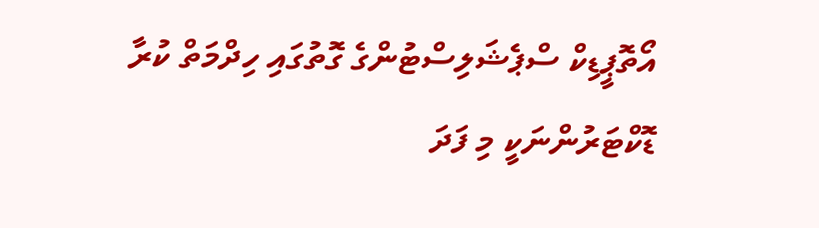އޯތޮޕީޑިކް ސްޕެޝަލިސްޓުންގެ ގޮތުގައި ހިދްމަތް ކުރާ ޑޮކްޓަރުންނަކީ މި ފަދަ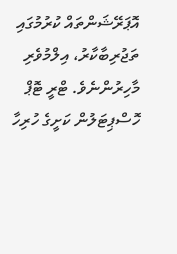އޮޕަރޭޝަންތައް ކުރުމުގައި ތަޖުރިބާކާރު، އިލްމުވެރި މާހިރުންނެވެ. ޓްރީ ޓޮޕް ހޮސްޕިޓަލުން ކަށީގެ ހުރިހާ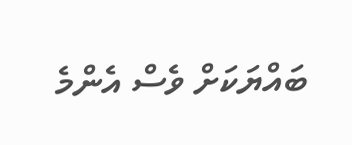ބައްޔަކަށް ވެސް އެންމެ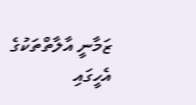ޒަމާނީ އާލާތްތަކުގެ އެހީގައި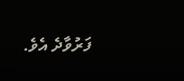ފަރުވާދެ އެވެ.